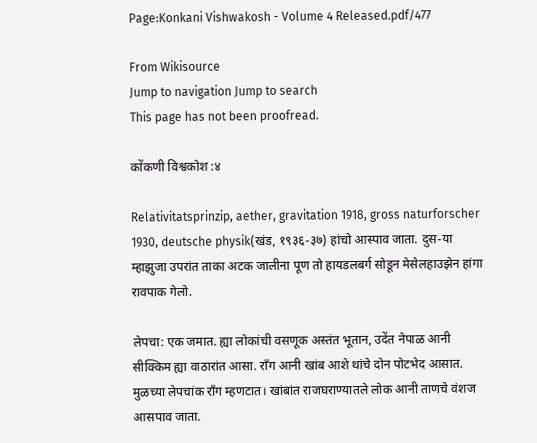Page:Konkani Vishwakosh - Volume 4 Released.pdf/477

From Wikisource
Jump to navigation Jump to search
This page has not been proofread.

कोंकणी विश्वकोश :४

Relativitatsprinzip, aether, gravitation 1918, gross naturforscher 1930, deutsche physik(खंड, १९३६-३७) हांचो आस्पाव जाता. दुस-या म्हाझुजा उपरांत ताका अटक जालीना पूण तो हायडलबर्ग सोडून मेसेलहाउझेन हांगा रावपाक गेलो.

लेपचा: एक जमात. ह्या लोकांची वसणूक अस्तंत भूतान, उदेंत नेपाळ आनी सीक्किम ह्या वाठारांत आसा. रॉंग आनी खांब आशे थांचे दोन पोटभेद आसात. मुळच्या लेपचांक रॉंग म्हणटात। खांबांत राजघराण्यातले लोक आनी ताणचे वंशज आसपाव जाता.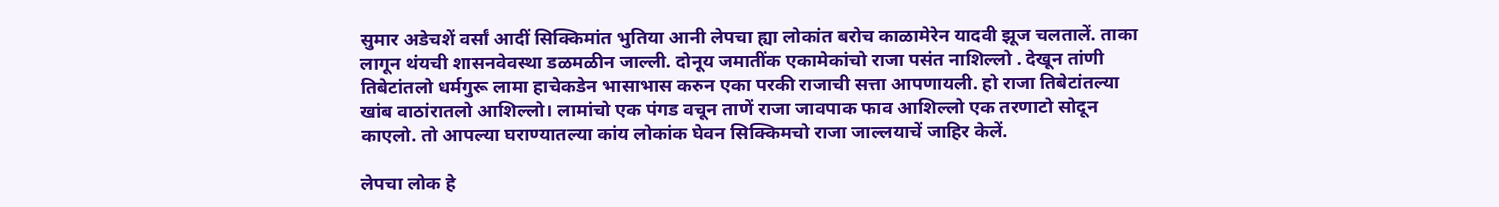सुमार अडेचशें वर्सां आदीं सिक्किमांत भुतिया आनी लेपचा ह्या लोकांत बरोच काळामेरेन यादवी झूज चलतालें. ताका लागून थंयची शासनवेवस्था डळमळीन जाल्ली. दोनूय जमातींक एकामेकांचो राजा पसंत नाशिल्लो . देखून तांणी तिबेटांतलो धर्मगुरू लामा हाचेकडेन भासाभास करुन एका परकी राजाची सत्ता आपणायली. हो राजा तिबेटांतल्या खांब वाठांरातलो आशिल्लो। लामांचो एक पंगड वचून ताणें राजा जावपाक फाव आशिल्लो एक तरणाटो सोदून काएलो. तो आपल्या घराण्यातल्या कांय लोकांक घेवन सिक्किमचो राजा जाल्लयाचें जाहिर केलें.

लेपचा लोक हे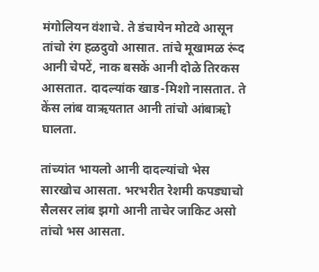मंगोलियन वंशाचे. ते डंचायेन मोटवे आसून तांचो रंग हळदुवो आसात. तांचे मूखामळ रूंद आनी चेपटें, नाक बसकें आनी दोळे तिरकस आसतात. दादल्यांक खाड-मिशो नासतात. ते केंस लांब वाऋयतात आनी तांचो आंबाऋो घालता.

तांच्यांत भायलो आनी दादल्यांचो भेस सारखोच आसता. भरभरीत रेशमी कपड्याचो सैलसर लांब झगो आनी ताचेर जाकिट असो तांचो भस आसता.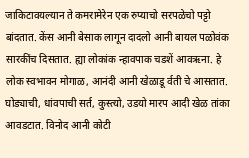जाकिटावयल्यान ते कमरामेरेन एक रुप्याचो सरपळेचो पट्टो बांदतात. केंस आनी बेसाक लागून दादलो आनी बायल पळोवंक सारकींच दिसतात. ह्या लोकांक न्हावपाक चडशें आवऋना. हे लोक स्वभावन मोगाळ, आनंदी आनी खेळाडू र्वती चे आसतात. घोड्याची, धांवपाची सर्त, कुस्त्यो, उडयो मारप आदी खेळ तांका आवडटात. विनोद आनी कोटी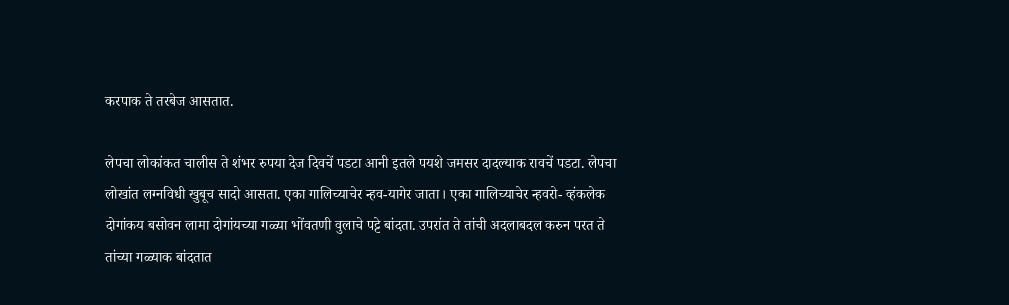करपाक ते तरबेज आसतात.

लेपचा लोकांकत चालीस ते शंभर रुपया देज दिवचें पडटा आनी इतले पयशे जमसर दादल्याक रावचें पडटा. लेपचा लोखांत लग्नविधी खुबूच सादो आसता. एका गालिच्याचेर न्हव-यागेर जाता। एका गालिच्याचेर न्हवरो- व्हंकलेक दोगांकय बसोवन लामा दोगांयच्या गळ्या भोंवतणी वुलाचे पट्टे बांदता. उपरांत ते तांची अदलाबदल करुन परत ते तांच्या गळ्याक बांदतात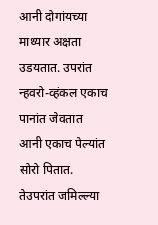आनी दोगांयच्या माथ्यार अक्षता उडयतात. उपरांत न्हवरो-व्हंकल एकाच पानांत जेवतात आनी एकाच पेल्यांत सोरो पितात. तेउपरांत जमिल्ल्या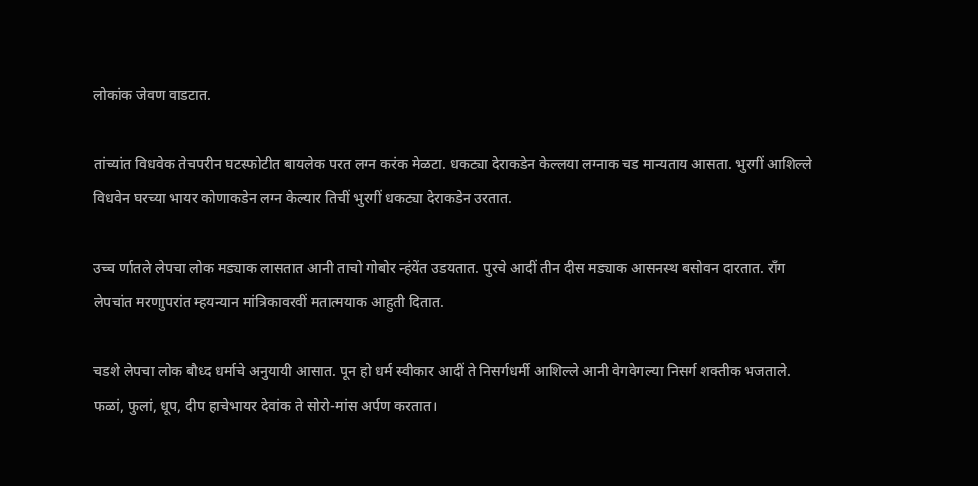लोकांक जेवण वाडटात.

तांच्यांत विधवेक तेचपरीन घटस्फोटीत बायलेक परत लग्न करंक मेळटा. धकट्या देराकडेन केल्लया लग्नाक चड मान्यताय आसता. भुरगीं आशिल्ले विधवेन घरच्या भायर कोणाकडेन लग्न केल्यार तिचीं भुरगीं धकट्या देराकडेन उरतात.

उच्च र्णातले लेपचा लोक मड्याक लासतात आनी ताचो गोबोर न्हंयेंत उडयतात. पुरचे आदीं तीन दीस मड्याक आसनस्थ बसोवन दारतात. रॉंग लेपचांत मरणाुपरांत म्हयन्यान मांत्रिकावरवीं मतात्मयाक आहुती दितात.

चडशे लेपचा लोक बौध्द धर्माचे अनुयायी आसात. पून हो धर्म स्वीकार आदीं ते निसर्गधर्मी आशिल्ले आनी वेगवेगल्या निसर्ग शक्तीक भजताले. फळां, फुलां, धूप, दीप हाचेभायर देवांक ते सोरो-मांस अर्पण करतात।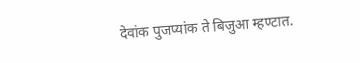देवांक पुजप्यांक ते बिजुआ म्हण्टात.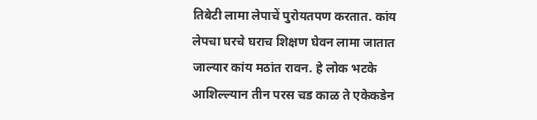तिबेटी लामा लेपाचें पुरोयतपण करतात. कांय लेपचा घरचे घराच शिक्षण घेवन लामा जातात जाल्यार कांय मठांत रावन. हे लोक भटके आशिल्ल्यान तीन परस चड काळ ते एकेकडेन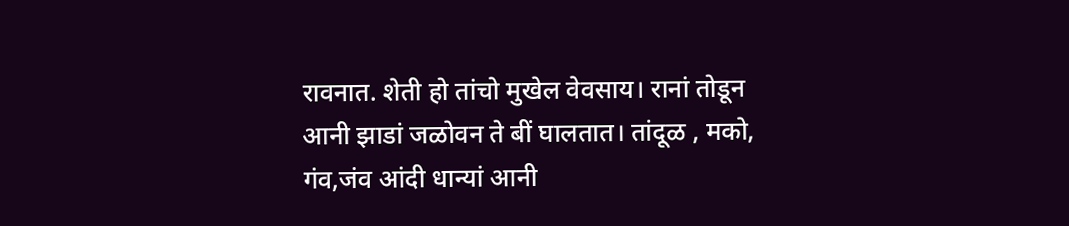रावनात. शेती हो तांचो मुखेल वेवसाय। रानां तोडून आनी झाडां जळोवन ते बीं घालतात। तांदूळ , मको, गंव,जंव आंदी धान्यां आनी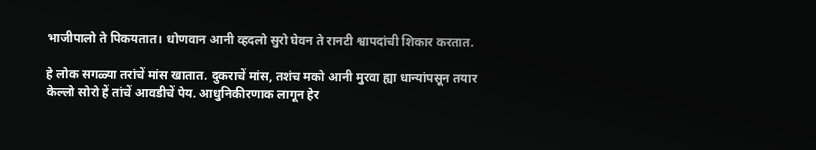भाजीपालो ते पिकयतात। धोणवान आनी व्हदलो सुरो घेवन ते रानटी श्वापदांची शिकार करतात.

हे लोक सगळ्या तरांचें मांस खातात. दुकराचें मांस, तशंच मको आनी मुरवा ह्या धान्यांपसून तयार केल्लो सोरो हें तांचें आवडीचें पेय. आधुनिकीरणाक लागून हेर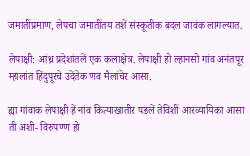जमातींप्रमाण, लेपचा जमातींतय तशें संस्कूतीक बदल जावंक लागल्यात.

लेपाक्षी: आंध्र प्रदेशांतलें एक कलाक्षेत्र. लेपाक्षी हो ल्हानसो गांव अनंतपूर म्हालांत हिंदुपूरचे उदेंतेक णव मैलांचेर आसा.

ह्या गांवाक लेपाक्षी हें नांव कित्याखातीर पडलें तेविशीं आरव्यायिका आसा ती अशी- विरुपण्ण हो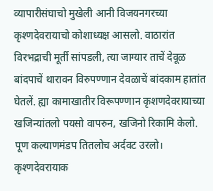व्यापारीसंघाचो मुखेली आनी विजयनगरच्या कृश्णदेवरायाचो कोशाध्यक्ष आसलो. वाठारांत विरभद्राची मूर्ती सांपडली, त्या जाग्यार ताचें देवूळ बांदपाचें थारावन विरुपण्णान देवळाचें बांदकाम हातांत घेतलें. ह्या कामाखातीर विरूपण्णान कृशणदेवरायाच्या खजिन्यांतलो पयसो वापरुन, खजिनो रिकामि केलो. पूण कल्याणमंडप तितलोच अर्दवट उरलो। कृश्णदेवरायाक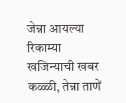जेन्ना आयल्या रिकाम्या खजिन्याची खबर कळ्ळी, तेन्ना ताणें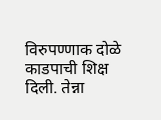विरुपण्णाक दोळे काडपाची शिक्ष दिली. तेन्ना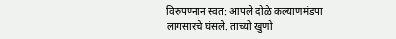विरुपण्नान स्वत: आपले दोळे कल्याणमंडपा लागसारचे घंसले. ताच्यो खुणो